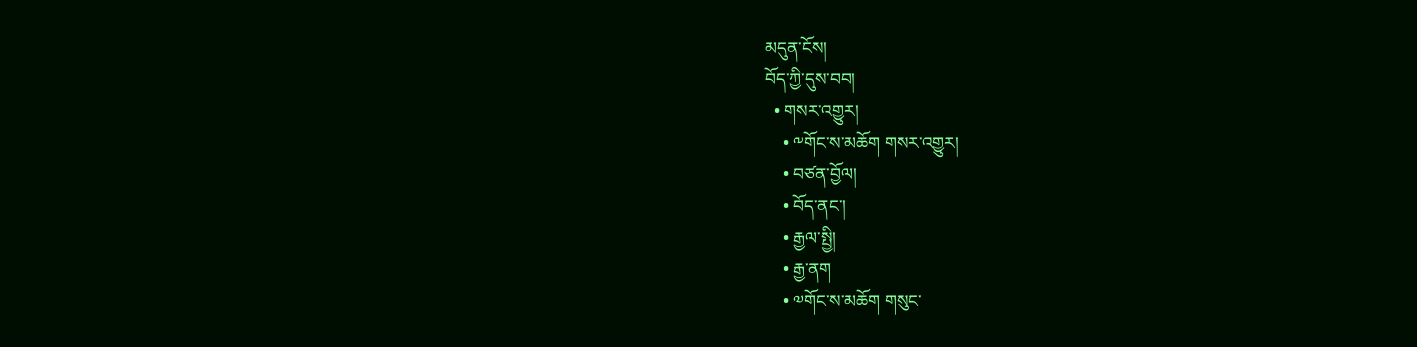མདུན་ངོས།
བོད་ཀྱི་དུས་བབ།
  • གསར་འགྱུར།
    • ༸གོང་ས་མཆོག གསར་འགྱུར།
    • བཙན་བྱོལ།
    • བོད་ནང་།
    • རྒྱལ་སྤྱི།
    • རྒྱ་ནག
    • ༧གོང་ས་མཆོག གསུང་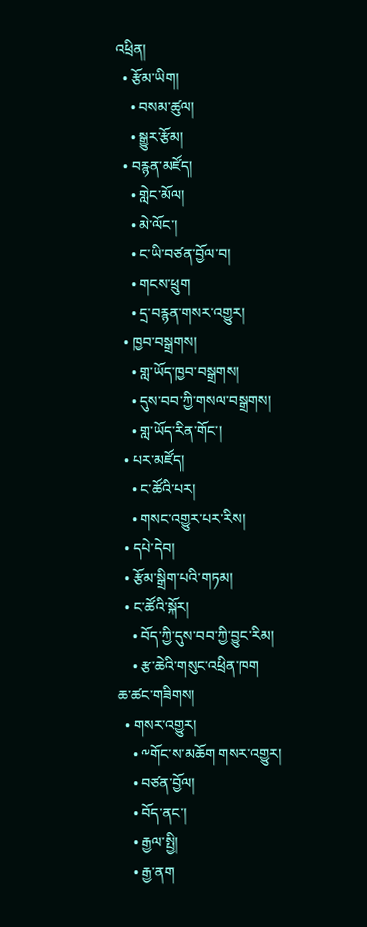འཕྲིན།
  • རྩོམ་ཡིག།
    • བསམ་ཚུལ།
    • སྒྱུར་རྩོམ།
  • བརྙན་མཛོད།
    • གླེང་མོལ།
    • མེ་ལོང་།
    • ང་ཡི་བཙན་བྱོལ་བ།
    • གངས་ཕྲུག
    • དྲ་བརྙན་གསར་འགྱུར།
  • ཁྱབ་བསྒྲགས།
    • གླ་ཡོད་ཁྱབ་བསྒྲགས།
    • དུས་བབ་ཀྱི་གསལ་བསྒྲགས།
    • གླ་ཡོད་རིན་གོང་།
  • པར་མཛོད།
    • ང་ཚོའི་པར།
    • གསང་འགྱུར་པར་རིས།
  • དཔེ་དེབ།
  • རྩོམ་སྒྲིག་པའི་གཏམ།
  • ང་ཚོའི་སྐོར།
    • བོད་ཀྱི་དུས་བབ་ཀྱི་བྱུང་རིམ།
    • རྩ་ཆེའི་གསུང་འཕྲིན་ཁག
ཆ་ཚང་གཟིགས།
  • གསར་འགྱུར།
    • ༸གོང་ས་མཆོག གསར་འགྱུར།
    • བཙན་བྱོལ།
    • བོད་ནང་།
    • རྒྱལ་སྤྱི།
    • རྒྱ་ནག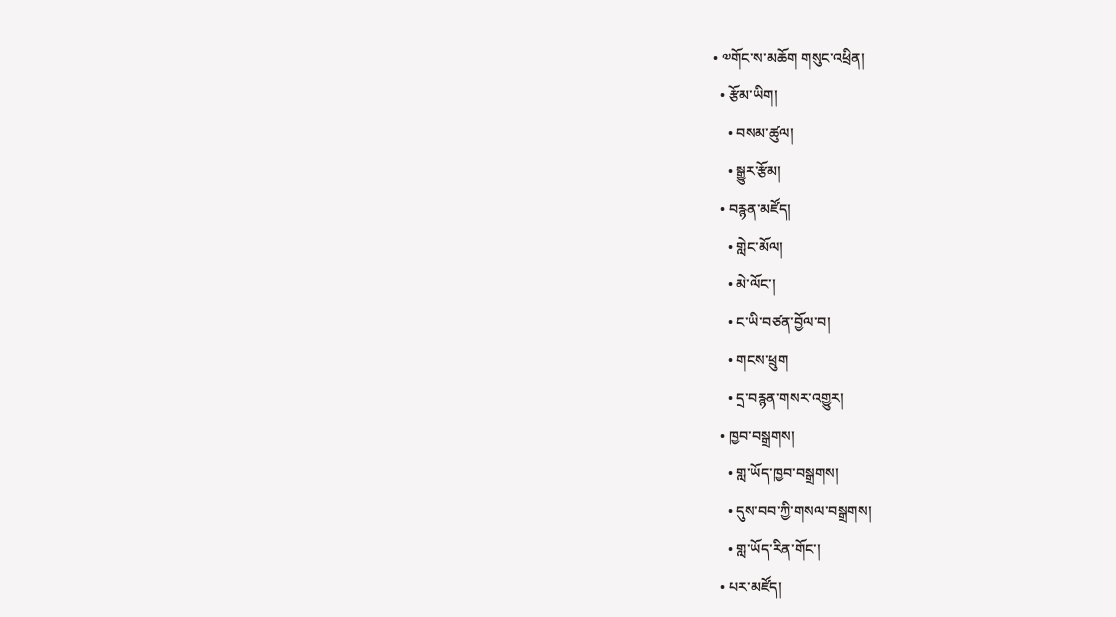• ༧གོང་ས་མཆོག གསུང་འཕྲིན།
  • རྩོམ་ཡིག།
    • བསམ་ཚུལ།
    • སྒྱུར་རྩོམ།
  • བརྙན་མཛོད།
    • གླེང་མོལ།
    • མེ་ལོང་།
    • ང་ཡི་བཙན་བྱོལ་བ།
    • གངས་ཕྲུག
    • དྲ་བརྙན་གསར་འགྱུར།
  • ཁྱབ་བསྒྲགས།
    • གླ་ཡོད་ཁྱབ་བསྒྲགས།
    • དུས་བབ་ཀྱི་གསལ་བསྒྲགས།
    • གླ་ཡོད་རིན་གོང་།
  • པར་མཛོད།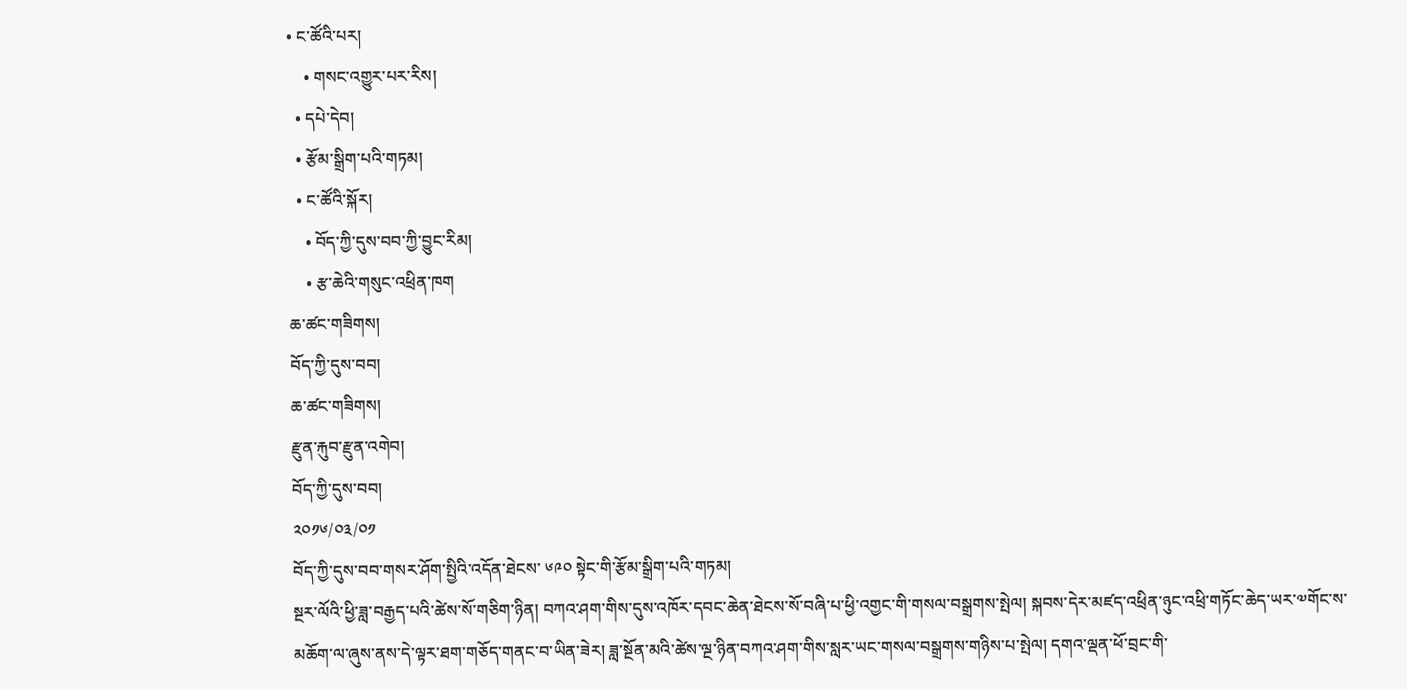• ང་ཚོའི་པར།
    • གསང་འགྱུར་པར་རིས།
  • དཔེ་དེབ།
  • རྩོམ་སྒྲིག་པའི་གཏམ།
  • ང་ཚོའི་སྐོར།
    • བོད་ཀྱི་དུས་བབ་ཀྱི་བྱུང་རིམ།
    • རྩ་ཆེའི་གསུང་འཕྲིན་ཁག
ཆ་ཚང་གཟིགས།
བོད་ཀྱི་དུས་བབ།
ཆ་ཚང་གཟིགས།
རྫུན་རྐུབ་རྫུན་འགེབ།
བོད་ཀྱི་དུས་བབ།
༢༠༡༦/༠༣/༠༡
བོད་ཀྱི་དུས་བབ་གསར་ཤོག་སྤྱིའི་འདོན་ཐེངས་ ༦༩༠ སྟེང་གི་རྩོམ་སྒྲིག་པའི་གཏམ།
སྔར་ལོའི་ཕྱི་ཟླ་བརྒྱད་པའི་ཚེས་སོ་གཅིག་ཉིན། བཀའ་ཤག་གིས་དུས་འཁོར་དབང་ཆེན་ཐེངས་སོ་བཞི་པ་ཕྱི་འགྱང་གི་གསལ་བསྒྲགས་སྤེལ། སྐབས་དེར་མཛད་འཕྲིན་ཉུང་འཕྲི་གཏོང་ཆེད་ཡར་༧གོང་ས་མཆོག་ལ་ཞུས་ནས་དེ་ལྟར་ཐག་གཅོད་གནང་བ་ཡིན་ཟེར། ཟླ་སྔོན་མའི་ཚེས་ལྔ་ཉིན་བཀའ་ཤག་གིས་སླར་ཡང་གསལ་བསྒྲགས་གཉིས་པ་སྤེལ། དགའ་ལྡན་ཕོ་བྲང་གི་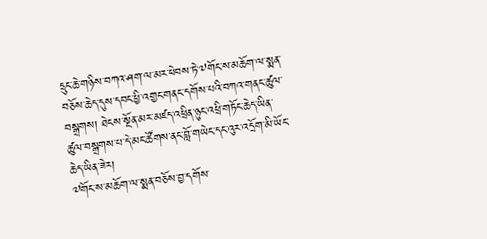དྲུང་ཆེ་གཉིས་བཀའ་ཤག་ལ་མར་ཕེབས་ཏེ་༧གོང་ས་མཆོག་ལ་སྨན་བཅོས་ཆེད་དུས་དབང་ཕྱི་འགྱང་གནང་དགོས་པའི་བཀའ་གནང་ཚུལ་བསྒྲགས། ཐེངས་སྔོན་མར་མཛད་འཕྲིན་ཉུང་འཕྲི་གཏོང་ཆེད་ཡིན་ཚུལ་བསྒྲགས་པ་དེ་མང་ཚོགས་ནང་བློ་གཡེང་དང་འུར་འདྲོག་མི་ཡོང་ཆེད་ཡིན་ཟེར།
༧གོང་ས་མཆོག་ལ་སྨན་བཅོས་བྱ་དགོས་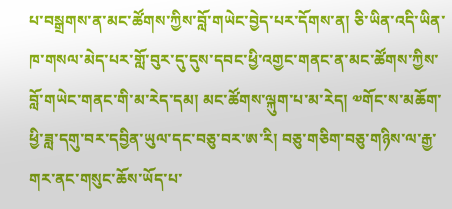པ་བསྒྲགས་ན་མང་ཚོགས་ཀྱིས་བློ་གཡེང་བྱེད་པར་དོགས་ན། ཅི་ཡིན་འདི་ཡིན་ཁ་གསལ་མེད་པར་གློ་བུར་དུ་དུས་དབང་ཕྱི་འགྱང་གནང་ན་མང་ཚོགས་ཀྱིས་བློ་གཡེང་གནང་གི་མ་རེད་དམ། མང་ཚོགས་ལྐུག་པ་མ་རེད། ༧གོང་ས་མཆོག་ཕྱི་ཟླ་དགུ་བར་དབྱིན་ཡུལ་དང་བཅུ་བར་ཨ་རི། བཅུ་གཅིག་བཅུ་གཉིས་ལ་རྒྱ་གར་ནང་གསུང་ཆོས་ཡོད་པ་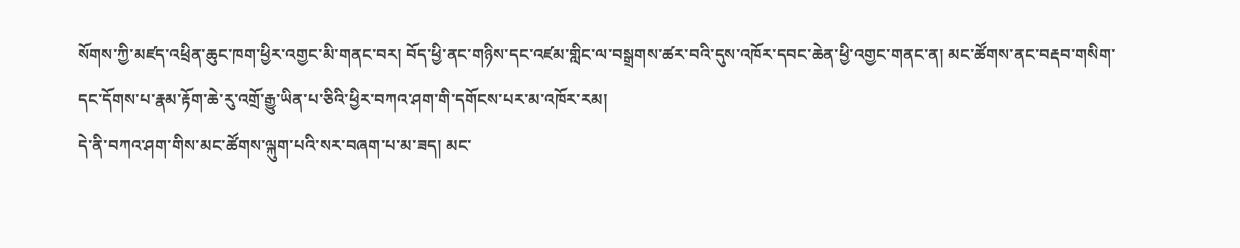སོགས་ཀྱི་མཛད་འཕྲིན་ཆུང་ཁག་ཕྱིར་འགྱང་མི་གནང་བར། བོད་ཕྱི་ནང་གཉིས་དང་འཛམ་གླིང་ལ་བསྒྲགས་ཚར་བའི་དུས་འཁོར་དབང་ཆེན་ཕྱི་འགྱང་གནང་ན། མང་ཚོགས་ནང་བརྡབ་གསིག་དང་དོགས་པ་རྣམ་རྟོག་ཆེ་རུ་འགྲོ་རྒྱུ་ཡིན་པ་ཅིའི་ཕྱིར་བཀའ་ཤག་གི་དགོངས་པར་མ་འཁོར་རམ།
དེ་ནི་བཀའ་ཤག་གིས་མང་ཚོགས་ལྐུག་པའི་སར་བཞག་པ་མ་ཟད། མང་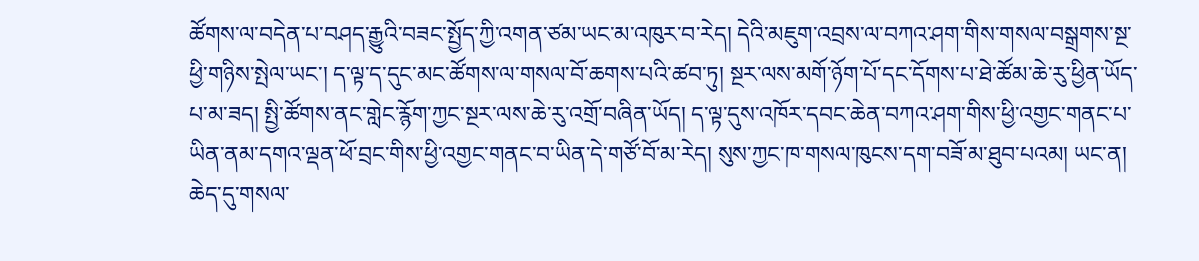ཚོགས་ལ་བདེན་པ་བཤད་རྒྱུའི་བཟང་སྤྱོད་ཀྱི་འགན་ཙམ་ཡང་མ་འཁུར་བ་རེད། དེའི་མཇུག་འབྲས་ལ་བཀའ་ཤག་གིས་གསལ་བསྒྲགས་སྔ་ཕྱི་གཉིས་སྤེལ་ཡང་། ད་ལྟ་ད་དུང་མང་ཚོགས་ལ་གསལ་བོ་ཆགས་པའི་ཚབ་ཏུ། སྔར་ལས་མགོ་ཉོག་པོ་དང་དོགས་པ་ཐེ་ཚོམ་ཆེ་རུ་ཕྱིན་ཡོད་པ་མ་ཟད། སྤྱི་ཚོགས་ནང་གླེང་རྙོག་ཀྱང་སྔར་ལས་ཆེ་རུ་འགྲོ་བཞིན་ཡོད། ད་ལྟ་དུས་འཁོར་དབང་ཆེན་བཀའ་ཤག་གིས་ཕྱི་འགྱང་གནང་པ་ཡིན་ནམ་དགའ་ལྡན་ཕོ་བྲང་གིས་ཕྱི་འགྱང་གནང་བ་ཡིན་དེ་གཙོ་བོ་མ་རེད། སུས་ཀྱང་ཁ་གསལ་ཁུངས་དག་བཟོ་མ་ཐུབ་པའམ། ཡང་ན། ཆེད་དུ་གསལ་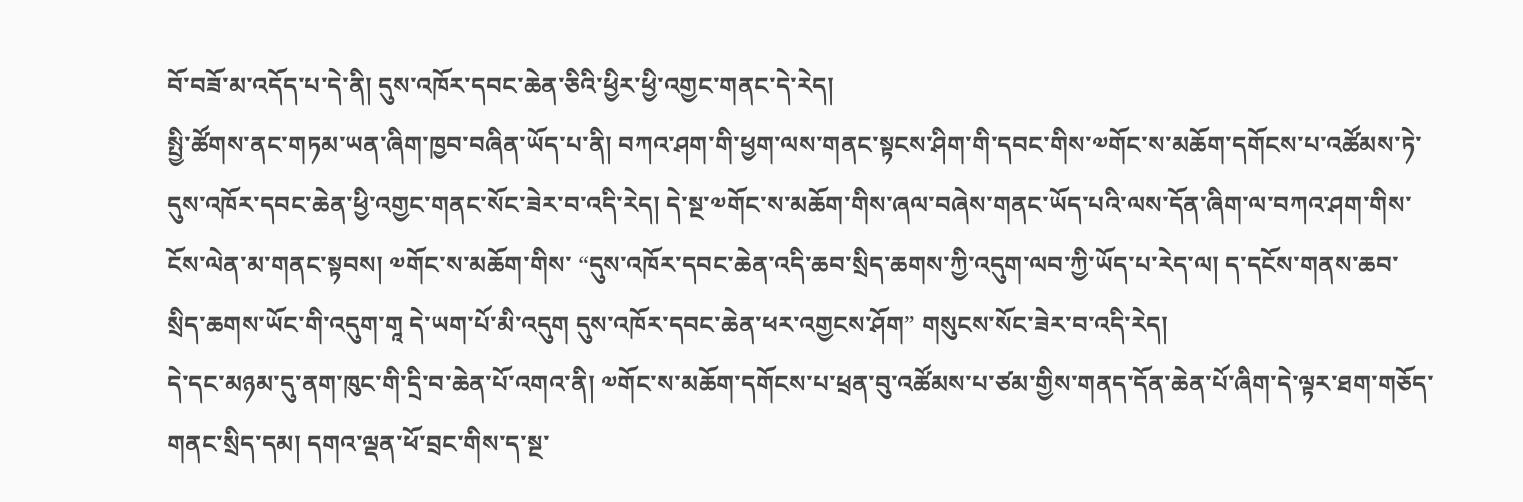བོ་བཟོ་མ་འདོད་པ་དེ་ནི། དུས་འཁོར་དབང་ཆེན་ཅིའི་ཕྱིར་ཕྱི་འགྱང་གནང་དེ་རེད།
སྤྱི་ཚོགས་ནང་གཏམ་ཡན་ཞིག་ཁྱབ་བཞིན་ཡོད་པ་ནི། བཀའ་ཤག་གི་ཕྱག་ལས་གནང་སྟངས་ཤིག་གི་དབང་གིས་༧གོང་ས་མཆོག་དགོངས་པ་འཚོམས་ཏེ་དུས་འཁོར་དབང་ཆེན་ཕྱི་འགྱང་གནང་སོང་ཟེར་བ་འདི་རེད། དེ་སྔ་༧གོང་ས་མཆོག་གིས་ཞལ་བཞེས་གནང་ཡོད་པའི་ལས་དོན་ཞིག་ལ་བཀའ་ཤག་གིས་ངོས་ལེན་མ་གནང་སྟབས། ༧གོང་ས་མཆོག་གིས་ “དུས་འཁོར་དབང་ཆེན་འདི་ཆབ་སྲིད་ཆགས་ཀྱི་འདུག་ལབ་ཀྱི་ཡོད་པ་རེད་ལ། ད་དངོས་གནས་ཆབ་སྲིད་ཆགས་ཡོང་གི་འདུག་གཱ དེ་ཡག་པོ་མི་འདུག དུས་འཁོར་དབང་ཆེན་ཕར་འགྱངས་ཤོག” གསུངས་སོང་ཟེར་བ་འདི་རེད།
དེ་དང་མཉམ་དུ་ནག་ཁུང་གི་དྲི་བ་ཆེན་པོ་འགའ་ནི། ༧གོང་ས་མཆོག་དགོངས་པ་ཕྲན་བུ་འཚོམས་པ་ཙམ་གྱིས་གནད་དོན་ཆེན་པོ་ཞིག་དེ་ལྟར་ཐག་གཅོད་གནང་སྲིད་དམ། དགའ་ལྡན་ཕོ་བྲང་གིས་ད་སྔ་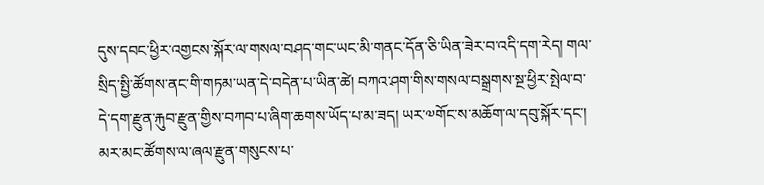དུས་དབང་ཕྱིར་འགྱངས་སྐོར་ལ་གསལ་བཤད་གང་ཡང་མི་གནང་དོན་ཅི་ཡིན་ཟེར་བ་འདི་དག་རེད། གལ་སྲིད་སྤྱི་ཚོགས་ནང་གི་གཏམ་ཡན་དེ་བདེན་པ་ཡིན་ཚེ། བཀའ་ཤག་གིས་གསལ་བསྒྲགས་སྔ་ཕྱིར་སྤེལ་བ་དེ་དག་རྫུན་རྐུབ་རྫུན་གྱིས་བཀབ་པ་ཞིག་ཆགས་ཡོད་པ་མ་ཟད། ཡར་༧གོང་ས་མཆོག་ལ་དབུ་སྐོར་དང་། མར་མང་ཚོགས་ལ་ཞལ་རྫུན་གསུངས་པ་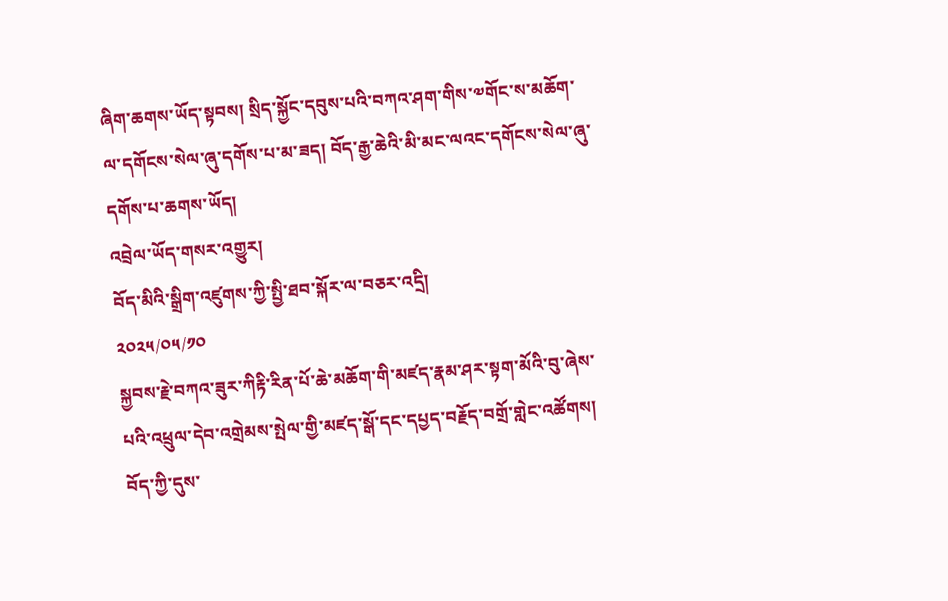ཞིག་ཆགས་ཡོད་སྟབས། སྲིད་སྐྱོང་དབུས་པའི་བཀའ་ཤག་གིས་༧གོང་ས་མཆོག་ལ་དགོངས་སེལ་ཞུ་དགོས་པ་མ་ཟད། བོད་རྒྱ་ཆེའི་མི་མང་ལའང་དགོངས་སེལ་ཞུ་དགོས་པ་ཆགས་ཡོད།
འབྲེལ་ཡོད་གསར་འགྱུར།
བོད་མིའི་སྒྲིག་འཛུགས་ཀྱི་སྤྱི་ཐབ་སྐོར་ལ་བཅར་འདྲི།
༢༠༢༥/༠༥/༡༠
སྐྱབས་རྗེ་བཀའ་ཟུར་ཀིརྟི་རིན་པོ་ཆེ་མཆོག་གི་མཛད་རྣམ་ཤར་སྟག་མོའི་བུ་ཞེས་པའི་འཕྲུལ་དེབ་འགྲེམས་སྤེལ་གྱི་མཛད་སྒོ་དང་དཔྱད་བརྗོད་བགྲོ་གླེང་འཚོགས། བོད་ཀྱི་དུས་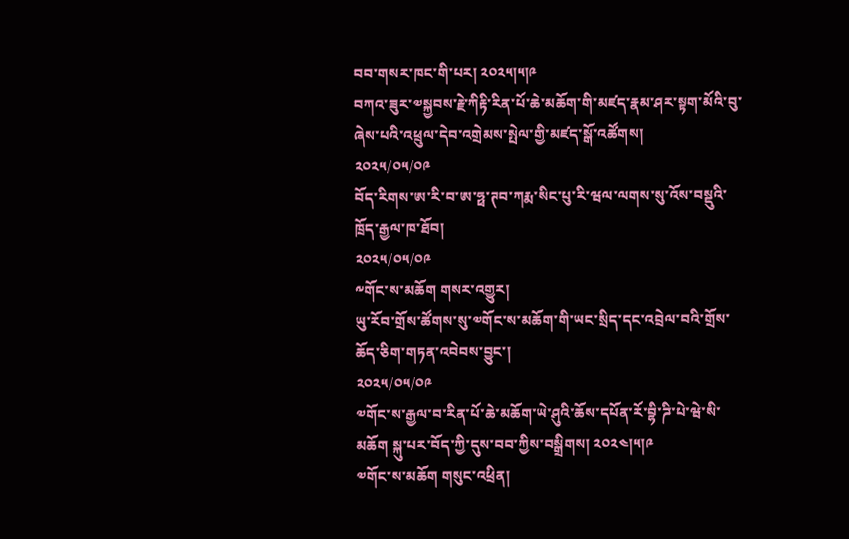བབ་གསར་ཁང་གི་པར། ༢༠༢༥།༥།༩
བཀའ་ཟུར་༧སྐྱབས་རྗེ་ཀིརྟི་རིན་པོ་ཆེ་མཆོག་གི་མཛད་རྣམ་ཤར་སྟག་མོའི་བུ་ཞེས་པའི་འཕྲུལ་དེབ་འགྲེམས་སྤེལ་གྱི་མཛད་སྒོ་འཚོགས།
༢༠༢༥/༠༥/༠༩
བོད་རིགས་ཨ་རི་བ་ཨ་ཧྥ་ཊབ་ཀརྨ་སིང་པུ་རི་ཝལ་ལགས་སུ་འོས་བསྡུའི་ཁྲོད་རྒྱལ་ཁ་ཐོབ།
༢༠༢༥/༠༥/༠༩
༸གོང་ས་མཆོག གསར་འགྱུར།
ཡུ་རོབ་གྲོས་ཚོགས་སུ་༧གོང་ས་མཆོག་གི་ཡང་སྲིད་དང་འབྲེལ་བའི་གྲོས་ཆོད་ཅིག་གཏན་འབེབས་བྱུང་།
༢༠༢༥/༠༥/༠༩
༧གོང་ས་རྒྱལ་བ་རིན་པོ་ཆེ་མཆོག་ཡེ་ཤུའི་ཆོས་དཔོན་རོ་བྷི་ཌི་པེ་ཝེ་སི་མཆོག སྐུ་པར་བོད་ཀྱི་དུས་བབ་ཀྱིས་བསྒྲིགས། ༢༠༢༤།༥།༩
༧གོང་ས་མཆོག གསུང་འཕྲིན།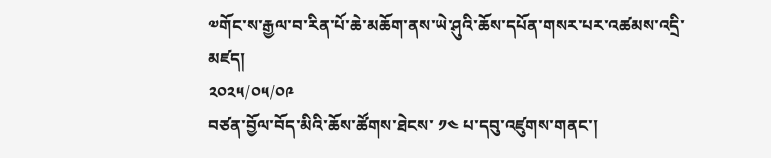༧གོང་ས་རྒྱལ་བ་རིན་པོ་ཆེ་མཆོག་ནས་ཡེ་ཤུའི་ཆོས་དཔོན་གསར་པར་འཚམས་འདྲི་མཛད།
༢༠༢༥/༠༥/༠༩
བཙན་བྱོལ་བོད་མིའི་ཆོས་ཚོགས་ཐེངས་ ༡༤ པ་དབུ་འཛུགས་གནང་།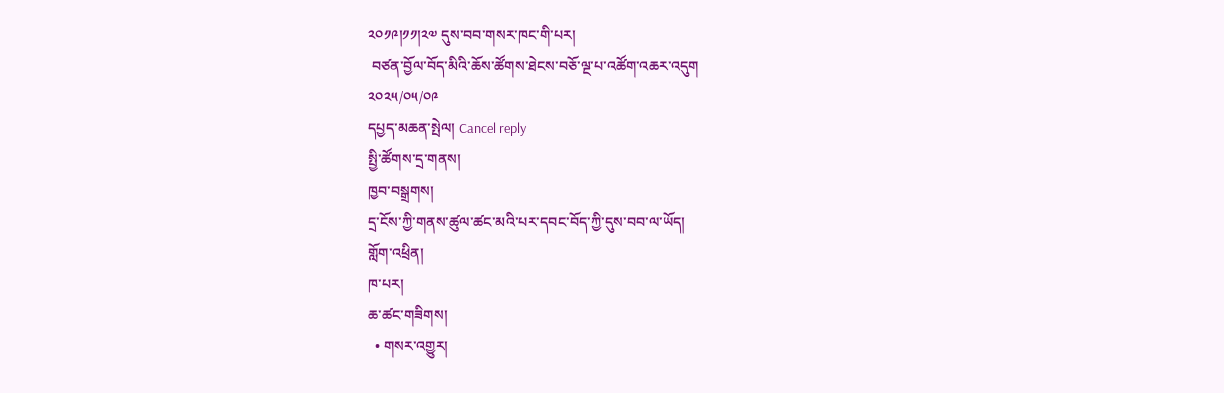༢༠༡༩།༡༡།༢༧ དུས་བབ་གསར་ཁང་གི་པར།
 བཙན་བྱོལ་བོད་མིའི་ཆོས་ཚོགས་ཐེངས་བཅོ་ལྔ་པ་འཚོག་འཆར་འདུག
༢༠༢༥/༠༥/༠༩
དཔྱད་མཆན་སྤེལ། Cancel reply
སྤྱི་ཚོགས་དྲ་གནས།
ཁྱབ་བསྒྲགས།
དྲ་ངོས་ཀྱི་གནས་ཚུལ་ཚང་མའི་པར་དབང་བོད་ཀྱི་དུས་བབ་ལ་ཡོད།
གློག་འཕྲིན།
ཁ་པར།
ཆ་ཚང་གཟིགས།
  • གསར་འགྱུར།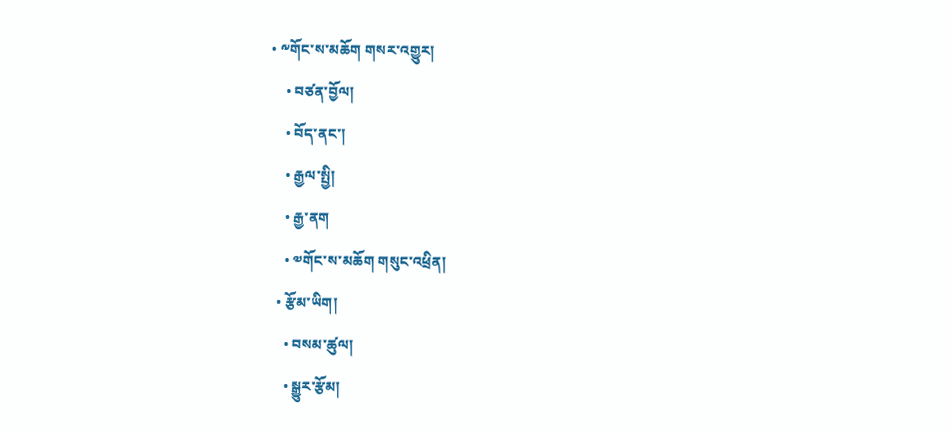• ༸གོང་ས་མཆོག གསར་འགྱུར།
    • བཙན་བྱོལ།
    • བོད་ནང་།
    • རྒྱལ་སྤྱི།
    • རྒྱ་ནག
    • ༧གོང་ས་མཆོག གསུང་འཕྲིན།
  • རྩོམ་ཡིག།
    • བསམ་ཚུལ།
    • སྒྱུར་རྩོམ།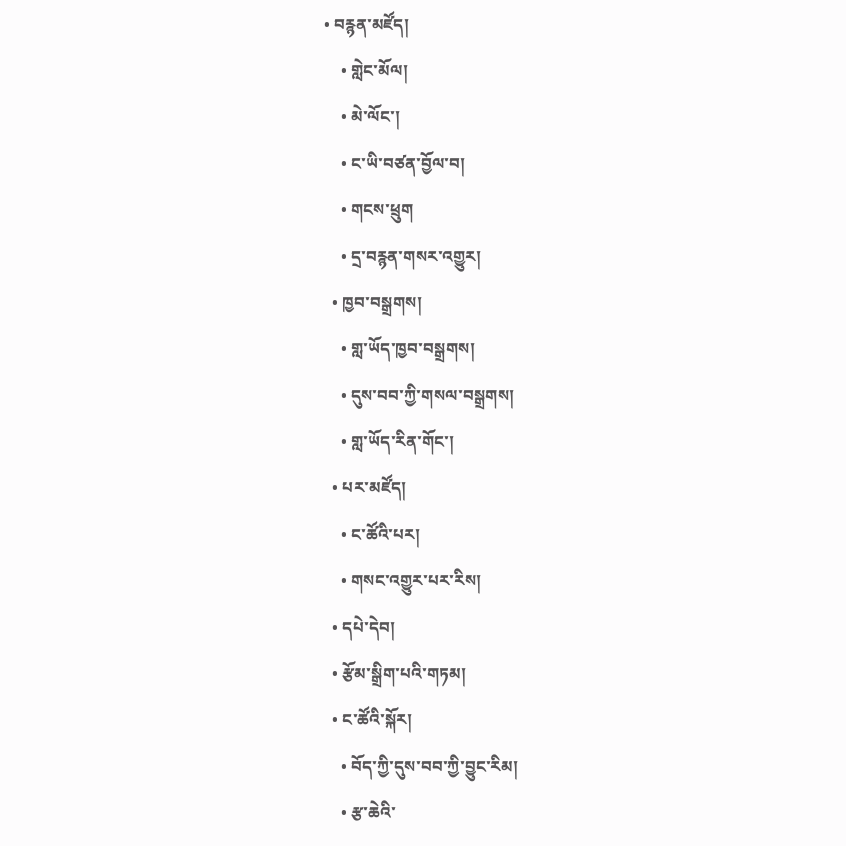• བརྙན་མཛོད།
    • གླེང་མོལ།
    • མེ་ལོང་།
    • ང་ཡི་བཙན་བྱོལ་བ།
    • གངས་ཕྲུག
    • དྲ་བརྙན་གསར་འགྱུར།
  • ཁྱབ་བསྒྲགས།
    • གླ་ཡོད་ཁྱབ་བསྒྲགས།
    • དུས་བབ་ཀྱི་གསལ་བསྒྲགས།
    • གླ་ཡོད་རིན་གོང་།
  • པར་མཛོད།
    • ང་ཚོའི་པར།
    • གསང་འགྱུར་པར་རིས།
  • དཔེ་དེབ།
  • རྩོམ་སྒྲིག་པའི་གཏམ།
  • ང་ཚོའི་སྐོར།
    • བོད་ཀྱི་དུས་བབ་ཀྱི་བྱུང་རིམ།
    • རྩ་ཆེའི་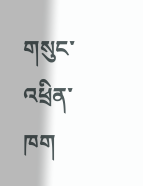གསུང་འཕྲིན་ཁག